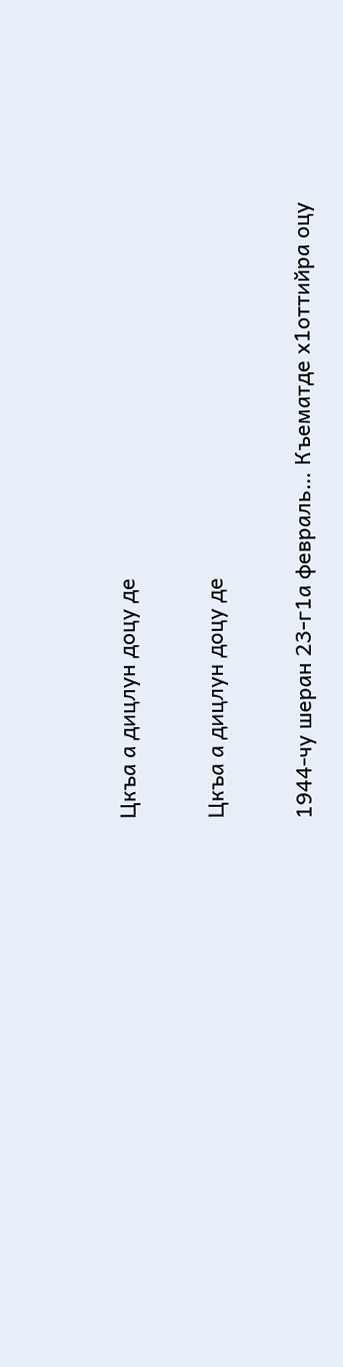Цкъа а дицлун доцу де

Цкъа а дицлун доцу де

1944-чу шеран 23-г1а февраль… Къематде х1оттийра оцу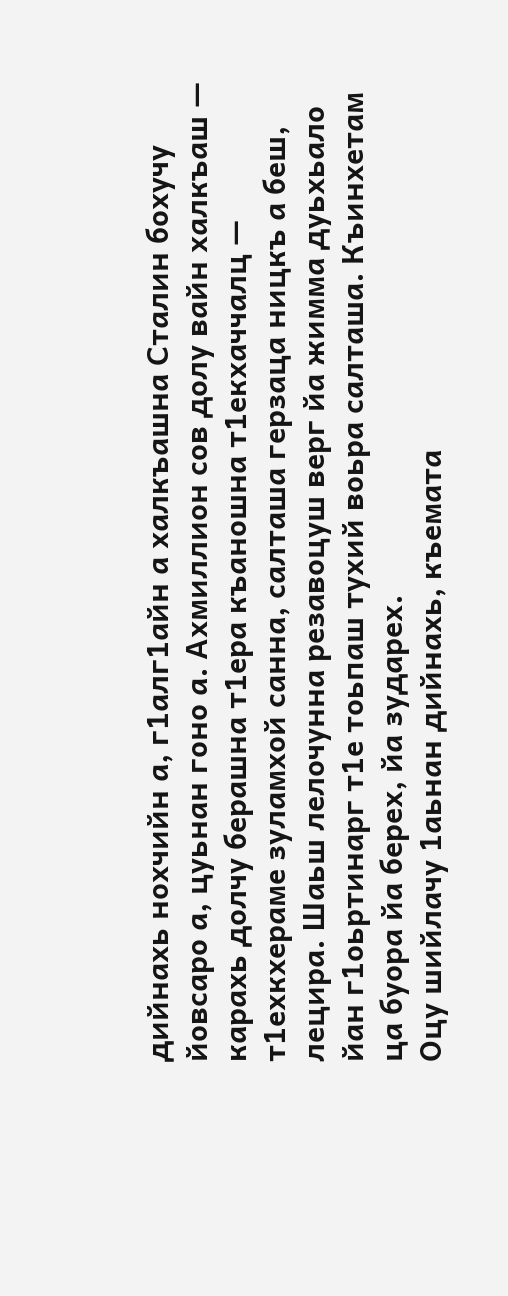дийнахь нохчийн а, г1алг1айн а халкъашна Сталин бохучу йовсаро а, цуьнан гоно а. Ахмиллион сов долу вайн халкъаш — карахь долчу берашна т1ера къаношна т1екхаччалц — т1ехкхераме зуламхой санна, салташа герзаца ницкъ а беш, лецира. Шаьш лелочунна резавоцуш верг йа жимма дуьхьало йан г1оьртинарг т1е тоьпаш тухий воьра салташа. Къинхетам ца буора йа берех, йа зударех.
Оцу шийлачу 1аьнан дийнахь, къемата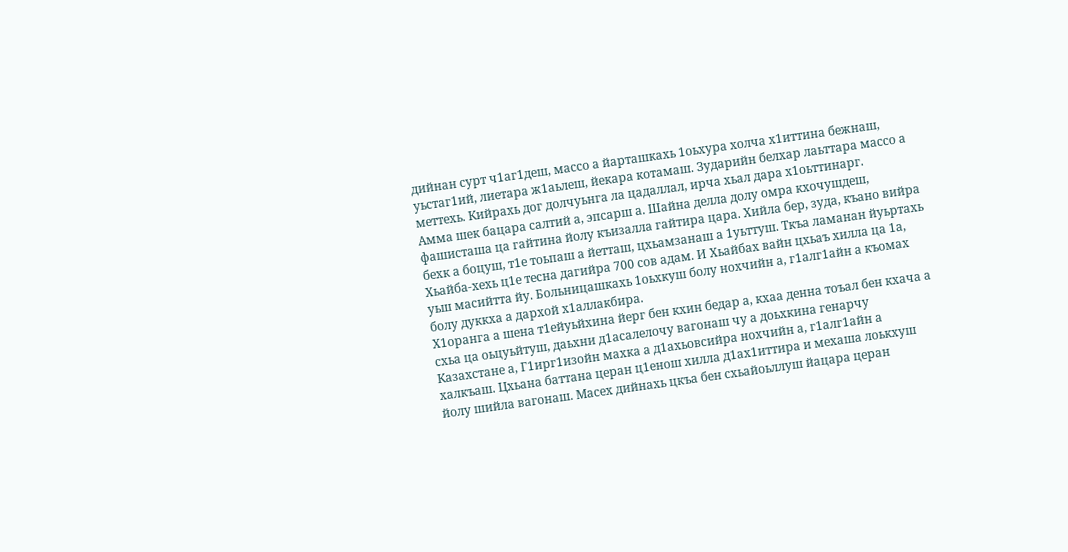дийнан сурт ч1аг1деш, массо а йарташкахь 1оьхура холча х1иттина бежнаш, уьстаг1ий, лиетара ж1аьлеш, йекара котамаш. Зударийн белхар лаьттара массо а меттехь. Кийрахь дог долчуьнга ла цадаллал, ирча хьал дара х1оьттинарг.
Амма шек бацара салтий а, эпсарш а. Шайна делла долу омра кхочушдеш, фашисташа ца гайтина йолу къизалла гайтира цара. Хийла бер, зуда, къано вийра бехк а боцуш, т1е тоьпаш а йетташ, цхьамзанаш а 1уьттуш. Ткъа ламанан йуьртахь Хьайба-хехь ц1е тесна дагийра 700 сов адам. И Хьайбах вайн цхьаъ хилла ца 1а, уьш масийтта йу. Больницашкахь 1оьхкуш болу нохчийн а, г1алг1айн а къомах болу дуккха а дархой х1аллакбира.
Х1оранга а шена т1ейуьйхина йерг бен кхин бедар а, кхаа денна тоъал бен кхача а схьа ца оьцуьйтуш, даьхни д1асалелочу вагонаш чу а доьхкина генарчу Казахстане а, Г1ирг1изойн махка а д1ахьовсийра нохчийн а, г1алг1айн а халкъаш. Цхьана баттана церан ц1енош хилла д1ах1иттира и мехаша лоькхуш йолу шийла вагонаш. Масех дийнахь цкъа бен схьайоьллуш йацара церан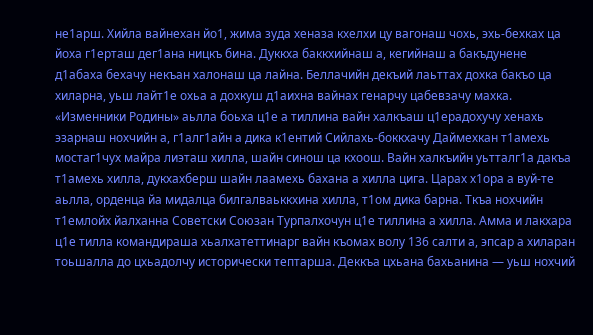не1арш. Хийла вайнехан йо1, жима зуда хеназа кхелхи цу вагонаш чохь, эхь-бехках ца йоха г1ерташ дег1ана ницкъ бина. Дуккха баккхийнаш а, кегийнаш а бакъдунене д1абаха бехачу некъан халонаш ца лайна. Беллачийн декъий лаьттах дохка бакъо ца хиларна, уьш лайт1е охьа а дохкуш д1аихна вайнах генарчу цабевзачу махка.
«Изменники Родины» аьлла боьха ц1е а тиллина вайн халкъаш ц1ерадохучу хенахь эзарнаш нохчийн а, г1алг1айн а дика к1ентий Сийлахь-боккхачу Даймехкан т1амехь мостаг1чух майра лиэташ хилла, шайн синош ца кхоош. Вайн халкъийн уьтталг1а дакъа т1амехь хилла, дукхахберш шайн лаамехь бахана а хилла цига. Царах х1ора а вуй-те аьлла, орденца йа мидалца билгалваьккхина хилла, т1ом дика барна. Ткъа нохчийн т1емлойх йалханна Советски Союзан Турпалхочун ц1е тиллина а хилла. Амма и лакхара ц1е тилла командираша хьалхатеттинарг вайн къомах волу 136 салти а, эпсар а хиларан тоьшалла до цхьадолчу исторически тептарша. Деккъа цхьана бахьанина — уьш нохчий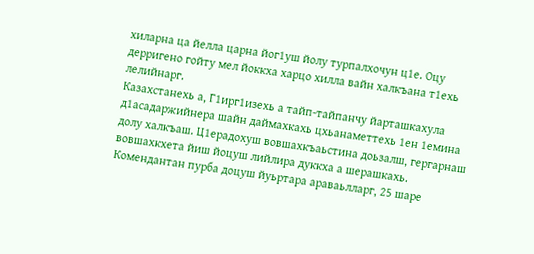хиларна ца йелла царна йог1уш йолу турпалхочун ц1е. Оцу дерригено гойту мел йоккха харцо хилла вайн халкъана т1ехь лелийнарг.
Казахстанехь а, Г1ирг1изехь а тайп-тайпанчу йарташкахула д1асадаржийнера шайн даймахкахь цхьанаметтехь 1ен 1емина долу халкъаш. Ц1ерадохуш вовшахкъаьстина доьзалш, гергарнаш вовшахкхета йиш йоцуш лийлира дуккха а шерашкахь. Комендантан пурба доцуш йуьртара араваьлларг, 25 шаре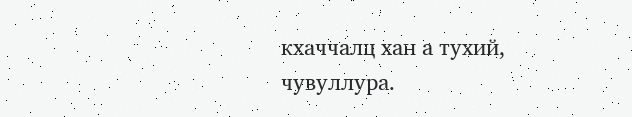кхаччалц хан а тухий, чувуллура.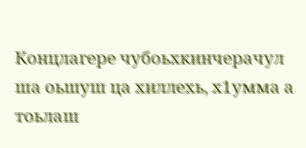Концлагере чубоьхкинчерачул ша оьшуш ца хиллехь, х1умма а тоьлаш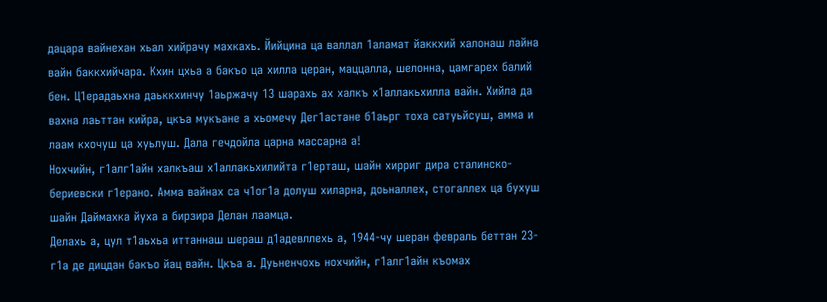дацара вайнехан хьал хийрачу махкахь. Йийцина ца валлал 1аламат йаккхий халонаш лайна вайн баккхийчара. Кхин цхьа а бакъо ца хилла церан, маццалла, шелонна, цамгарех балий бен. Ц1ерадаьхна даьккхинчу 1аьржачу 13 шарахь ах халкъ х1аллакьхилла вайн. Хийла да вахна лаьттан кийра, цкъа мукъане а хьомечу Дег1астане б1аьрг тоха сатуьйсуш, амма и лаам кхочуш ца хуьлуш. Дала гечдойла царна массарна а!
Нохчийн, г1алг1айн халкъаш х1аллакьхилийта г1ерташ, шайн хирриг дира сталинско-бериевски г1ерано. Амма вайнах са ч1ог1а долуш хиларна, доьналлех, стогаллех ца бухуш шайн Даймахка йуха а бирзира Делан лаамца.
Делахь а, цул т1аьхьа иттаннаш шераш д1адевллехь а, 1944-чу шеран февраль беттан 23-г1а де дицдан бакъо йац вайн. Цкъа а. Дуьненчохь нохчийн, г1алг1айн къомах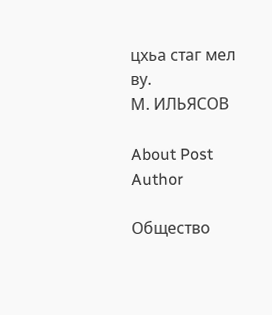цхьа стаг мел ву.
М. ИЛЬЯСОВ

About Post Author

Общество